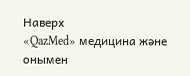Наверх
«QazMed» медицина және онымен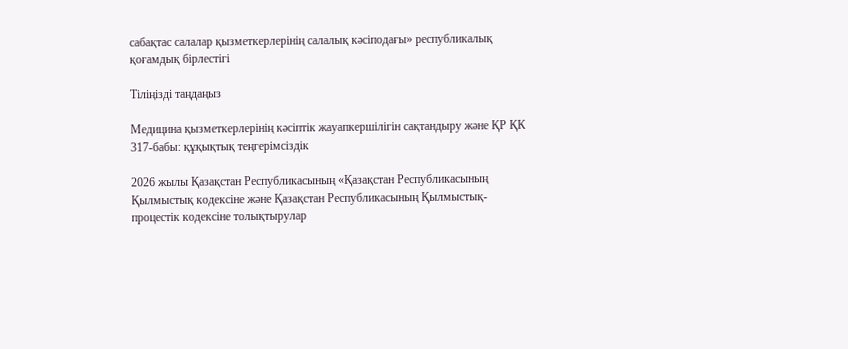сабақтас салалар қызметкерлерінің салалық кәсіподағы» республикалық қоғамдық бірлестігі

Тіліңізді таңдаңыз

Медицина қызметкерлерінің кәсіптік жауапкершілігін сақтандыру және ҚР ҚК 317-бабы: құқықтық теңгерімсіздік

2026 жылы Қазақстан Республикасының «Қазақстан Республикасының Қылмыстық кодексіне және Қазақстан Республикасының Қылмыстық-процестік кодексіне толықтырулар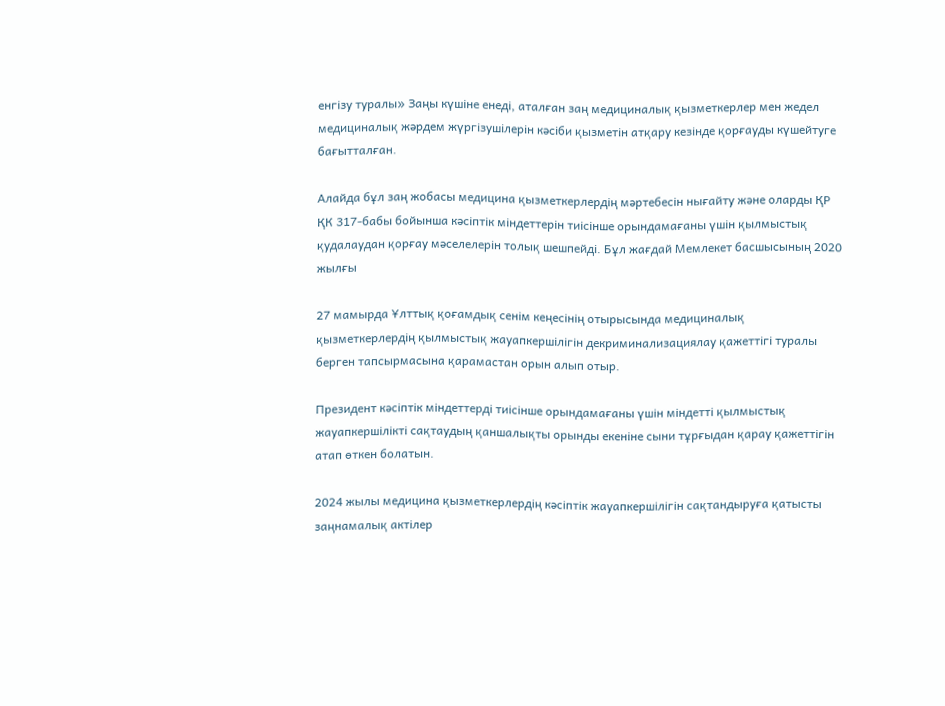енгізу туралы» Заңы күшіне енеді, аталған заң медициналық қызметкерлер мен жедел медициналық жәрдем жүргізушілерін кәсіби қызметін атқару кезінде қорғауды күшейтуге бағытталған.

Алайда бұл заң жобасы медицина қызметкерлердің мәртебесін нығайту және оларды ҚР ҚК 317-бабы бойынша кәсіптік міндеттерін тиісінше орындамағаны үшін қылмыстық қудалаудан қорғау мәселелерін толық шешпейді. Бұл жағдай Мемлекет басшысының 2020 жылғы

27 мамырда Ұлттық қоғамдық сенім кеңесінің отырысында медициналық қызметкерлердің қылмыстық жауапкершілігін декриминализациялау қажеттігі туралы берген тапсырмасына қарамастан орын алып отыр.

Президент кәсіптік міндеттерді тиісінше орындамағаны үшін міндетті қылмыстық жауапкершілікті сақтаудың қаншалықты орынды екеніне сыни тұрғыдан қарау қажеттігін атап өткен болатын.

2024 жылы медицина қызметкерлердің кәсіптік жауапкершілігін сақтандыруға қатысты заңнамалық актілер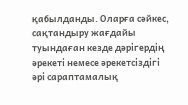қабылданды. Оларға сәйкес, сақтандыру жағдайы туындаған кезде дәрігердің әрекеті немесе әрекетсіздігі әрі сараптамалық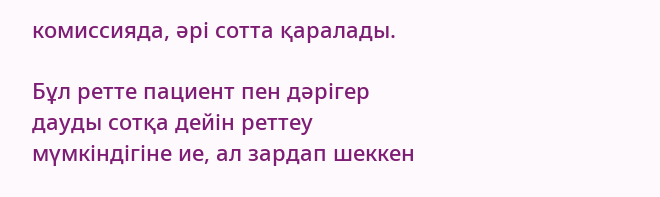комиссияда, әрі сотта қаралады.

Бұл ретте пациент пен дәрігер дауды сотқа дейін реттеу мүмкіндігіне ие, ал зардап шеккен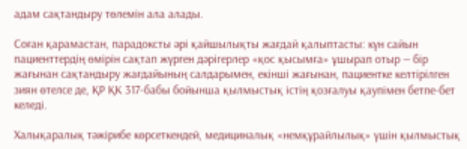адам сақтандыру төлемін ала алады.

Соған қарамастан, парадоксты әрі қайшылықты жағдай қалыптасты: күн сайын пациенттердің өмірін сақтап жүрген дәрігерлер «қос қысымға» ұшырап отыр — бір жағынан сақтандыру жағдайының салдарымен, екінші жағынан, пациентке келтірілген зиян өтелсе де, ҚР ҚК 317-бабы бойынша қылмыстық істің қозғалуы қаупімен бетпе-бет келеді.

Халықаралық тәжірибе көрсеткендей, медициналық «немқұрайлылық» үшін қылмыстық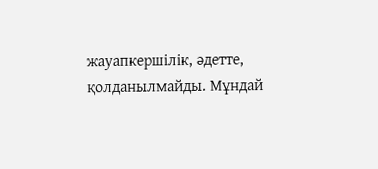жауапкершілік, әдетте, қолданылмайды. Мұндай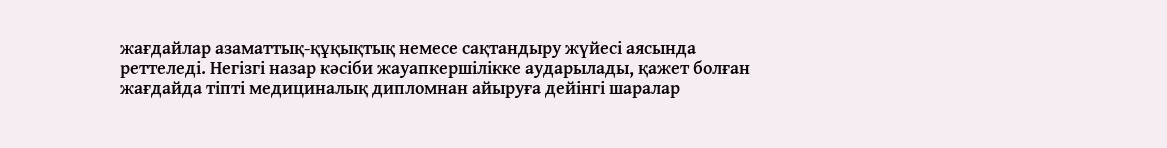жағдайлар азаматтық-құқықтық немесе сақтандыру жүйесі аясында реттеледі. Негізгі назар кәсіби жауапкершілікке аударылады, қажет болған жағдайда тіпті медициналық дипломнан айыруға дейінгі шаралар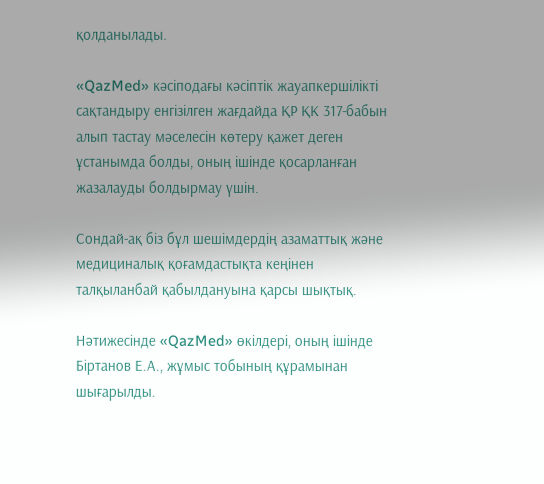қолданылады.

«QazMed» кәсіподағы кәсіптік жауапкершілікті сақтандыру енгізілген жағдайда ҚР ҚК 317-бабын алып тастау мәселесін көтеру қажет деген ұстанымда болды, оның ішінде қосарланған жазалауды болдырмау үшін.

Сондай-ақ біз бұл шешімдердің азаматтық және медициналық қоғамдастықта кеңінен талқыланбай қабылдануына қарсы шықтық.

Нәтижесінде «QazMed» өкілдері, оның ішінде Біртанов Е.А., жұмыс тобының құрамынан шығарылды.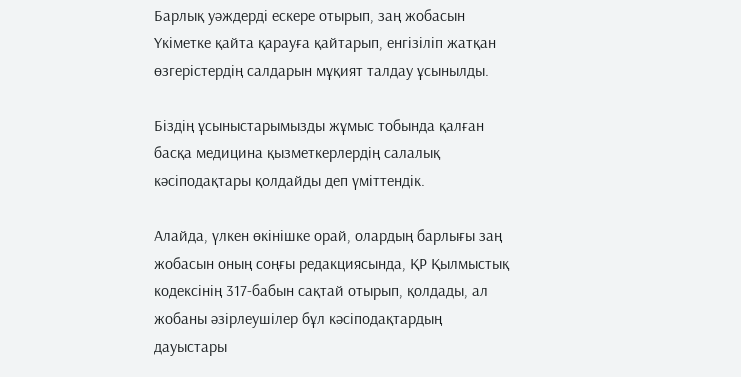Барлық уәждерді ескере отырып, заң жобасын Үкіметке қайта қарауға қайтарып, енгізіліп жатқан өзгерістердің салдарын мұқият талдау ұсынылды.

Біздің ұсыныстарымызды жұмыс тобында қалған басқа медицина қызметкерлердің салалық кәсіподақтары қолдайды деп үміттендік.

Алайда, үлкен өкінішке орай, олардың барлығы заң жобасын оның соңғы редакциясында, ҚР Қылмыстық кодексінің 317-бабын сақтай отырып, қолдады, ал жобаны әзірлеушілер бұл кәсіподақтардың дауыстары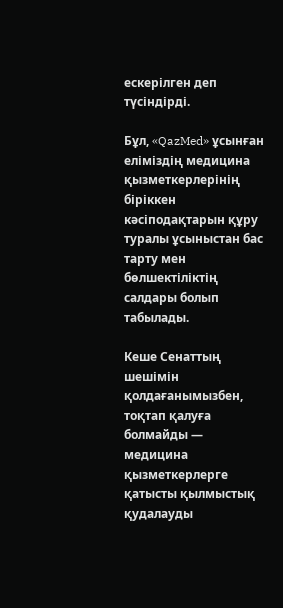ескерілген деп түсіндірді.

Бұл, «QazMed» ұсынған еліміздің медицина қызметкерлерінің біріккен кәсіподақтарын құру туралы ұсыныстан бас тарту мен бөлшектіліктің салдары болып табылады.

Кеше Сенаттың шешімін қолдағанымызбен, тоқтап қалуға болмайды — медицина қызметкерлерге қатысты қылмыстық қудалауды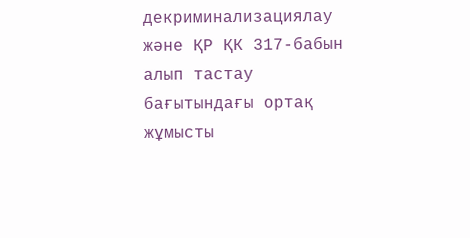декриминализациялау және ҚР ҚК 317-бабын алып тастау бағытындағы ортақ жұмысты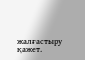жалғастыру қажет.